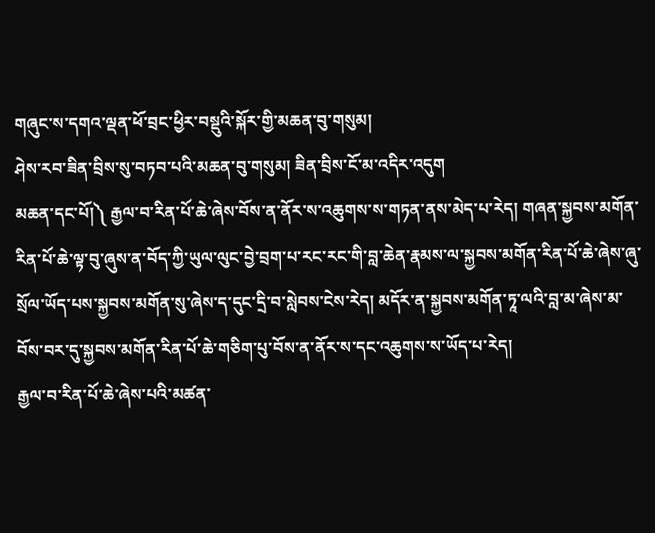གཞུང་ས་དགའ་ལྡན་ཕོ་བྲང་ཕྱིར་བསྡུའི་སྐོར་གྱི་མཆན་བུ་གསུམ།
ཤེས་རབ་ཟིན་བྲིས་སུ་བཏབ་པའི་མཆན་བུ་གསུམ། ཟིན་བྲིས་ངོ་མ་འདིར་འདུག
མཆན་དང་པོ།༽ རྒྱལ་བ་རིན་པོ་ཆེ་ཞེས་བོས་ན་ནོར་ས་འཆུགས་ས་གཏན་ནས་མེད་པ་རེད། གཞན་སྐྱབས་མགོན་རིན་པོ་ཆེ་ལྟ་བུ་ཞུས་ན་བོད་ཀྱི་ཡུལ་ལུང་བྱེ་བྲག་པ་རང་རང་གི་བླ་ཆེན་རྣམས་ལ་སྐྱབས་མགོན་རིན་པོ་ཆེ་ཞེས་ཞུ་སྲོལ་ཡོད་པས་སྐྱབས་མགོན་སུ་ཞེས་ད་དུང་དྲི་བ་སླེབས་ངེས་རེད། མདོར་ན་སྐྱབས་མགོན་ཏཱ་ལའི་བླ་མ་ཞེས་མ་བོས་བར་དུ་སྐྱབས་མགོན་རིན་པོ་ཆེ་གཅིག་པུ་བོས་ན་ནོར་ས་དང་འཆུགས་ས་ཡོད་པ་རེད།
རྒྱལ་བ་རིན་པོ་ཆེ་ཞེས་པའི་མཚན་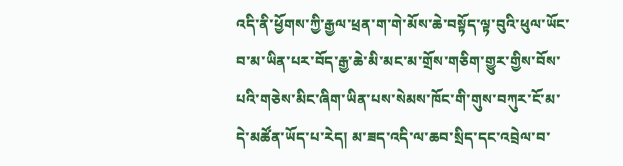འདི་ནི་ཕྱོགས་ཀྱི་རྒྱལ་ཕྲན་ག་གེ་མོས་ཆེ་བསྟོད་ལྟ་བུའི་ཕུལ་ཡོང་བ་མ་ཡིན་པར་བོད་རྒྱ་ཆེ་མི་མང་མ་གྲོས་གཅིག་གྱུར་གྱིས་བོས་པའི་གཅེས་མིང་ཞིག་ཡིན་པས་སེམས་ཁོང་གི་གུས་བཀུར་ངོ་མ་དེ་མཚོན་ཡོད་པ་རེད། མ་ཟད་འདི་ལ་ཆབ་སྲིད་དང་འབྲེལ་བ་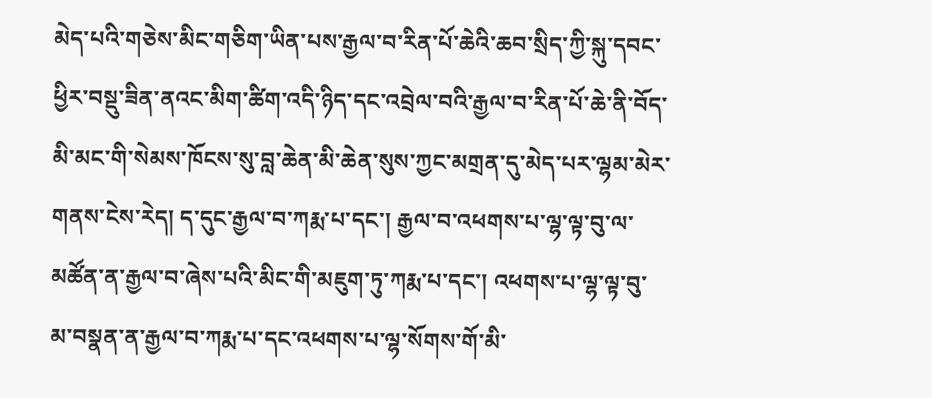མེད་པའི་གཅེས་མིང་གཅིག་ཡིན་པས་རྒྱལ་བ་རིན་པོ་ཆེའི་ཆབ་སྲིད་ཀྱི་སྐུ་དབང་ཕྱིར་བསྡུ་ཟིན་ནའང་མིག་ཚིག་འདི་ཉིད་དང་འབྲེལ་བའི་རྒྱལ་བ་རིན་པོ་ཆེ་ནི་བོད་མི་མང་གི་སེམས་ཁོངས་སུ་བླ་ཆེན་མི་ཆེན་སུས་ཀྱང་མགྲན་དུ་མེད་པར་ལྷམ་མེར་གནས་ངེས་རེད། ད་དུང་རྒྱལ་བ་ཀརྨ་པ་དང་། རྒྱལ་བ་འཕགས་པ་ལྷ་ལྟ་བུ་ལ་མཚོན་ན་རྒྱལ་བ་ཞེས་པའི་མིང་གི་མཇུག་ཏུ་ཀརྨ་པ་དང་། འཕགས་པ་ལྷ་ལྟ་བུ་མ་བསྣན་ན་རྒྱལ་བ་ཀརྨ་པ་དང་འཕགས་པ་ལྷ་སོགས་གོ་མི་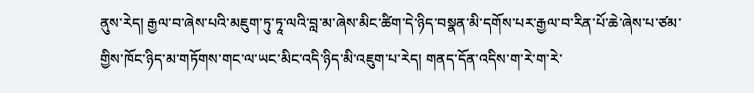ནུས་རེད། རྒྱལ་བ་ཞེས་པའི་མཇུག་ཏུ་ཏཱ་ལའི་བླ་མ་ཞེས་མིང་ཚིག་དེ་ཉིད་བསྣན་མི་དགོས་པར་རྒྱལ་བ་རིན་པོ་ཆེ་ཞེས་པ་ཙམ་གྱིས་ཁོང་ཉིད་མ་གཏོགས་གང་ལ་ཡང་མིང་འདི་ཉིད་མི་འཇུག་པ་རེད། གནད་དོན་འདིས་ག་རེ་ག་རེ་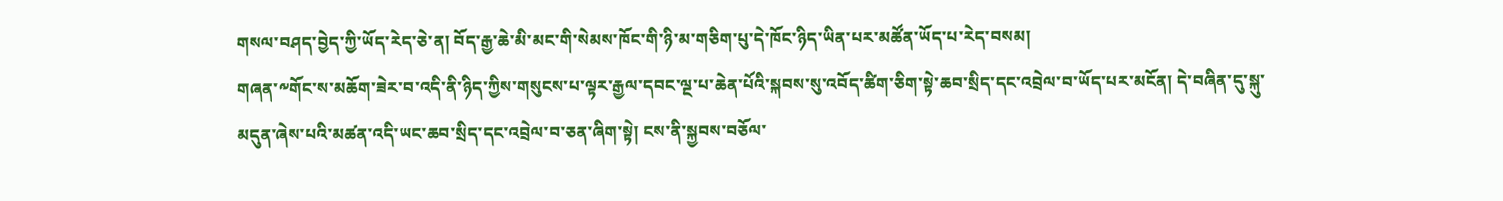གསལ་བཤད་བྱེད་ཀྱི་ཡོད་རེད་ཅེ་ན། བོད་རྒྱ་ཆེ་མི་མང་གི་སེམས་ཁོང་གི་ཉི་མ་གཅིག་པུ་དེ་ཁོང་ཉིད་ཡིན་པར་མཚོན་ཡོད་པ་རེད་བསམ།
གཞན་༸གོང་ས་མཆོག་ཟེར་བ་འདི་ནི་ཉིད་ཀྱིས་གསུངས་པ་ལྟར་རྒྱལ་དབང་ལྔ་པ་ཆེན་པོའི་སྐབས་སུ་འབོད་ཚིག་ཅིག་སྟེ་ཆབ་སྲིད་དང་འབྲེལ་བ་ཡོད་པར་མངོན། དེ་བཞིན་དུ་སྐུ་མདུན་ཞེས་པའི་མཚན་འདི་ཡང་ཆབ་སྲིད་དང་འབྲེལ་བ་ཅན་ཞིག་སྟེ། ངས་ནི་སྐྱབས་བཅོལ་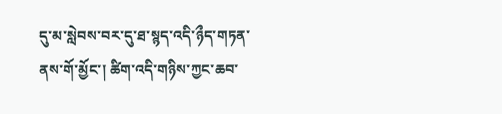དུ་མ་སླེབས་བར་དུ་ཐ་སྙད་འདི་ཉྀད་གཏན་ནས་གོ་མྱོང་། ཚིག་འདི་གཉིས་ཀྱང་ཆབ་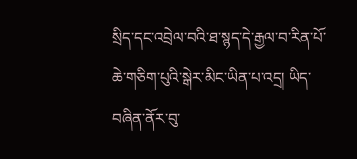སྲིད་དང་འབྲེལ་བའི་ཐ་སྙད་དེ་རྒྱལ་བ་རིན་པོ་ཆེ་གཅིག་པུའི་སྒེར་མིང་ཡིན་པ་འདྲ། ཡིད་བཞིན་ནོར་བུ་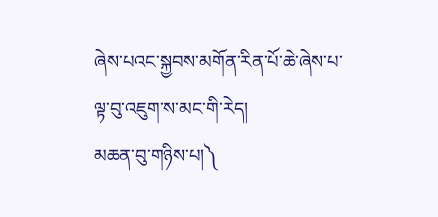ཞེས་པའང་སྐྱབས་མགོན་རིན་པོ་ཆེ་ཞེས་པ་ལྟ་བུ་འཇུག་ས་མང་གི་རེད།
མཆན་བུ་གཉིས་པ།༽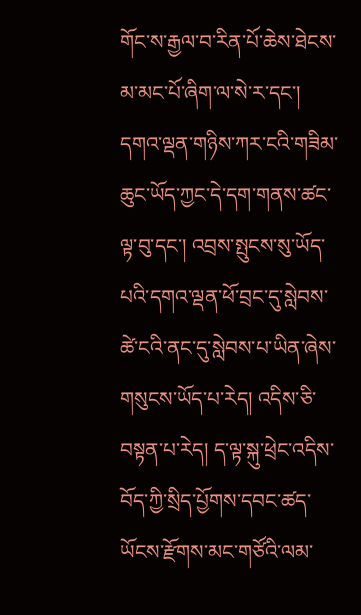གོང་ས་རྒྱལ་བ་རིན་པོ་ཆེས་ཐེངས་མ་མང་པོ་ཞིག་ལ་སེ་ར་དང་། དགའ་ལྡན་གཉིས་ཀར་ངའི་གཟིམ་ཆུང་ཡོད་ཀྱང་དེ་དག་གནས་ཚང་ལྟ་བུ་དང་། འབྲས་སྤུངས་སུ་ཡོད་པའི་དགའ་ལྡན་ཕོ་བྲང་དུ་སླེབས་ཚེ་ངའི་ནང་དུ་སླེབས་པ་ཡིན་ཞེས་གསུངས་ཡོད་པ་རེད། འདིས་ཅི་བསྟན་པ་རེད། ད་ལྟ་སྐུ་ཕྲེང་འདིས་བོད་ཀྱི་སྲིད་པྱོགས་དབང་ཚད་ཡོངས་རྫོགས་མང་གཙོའི་ལམ་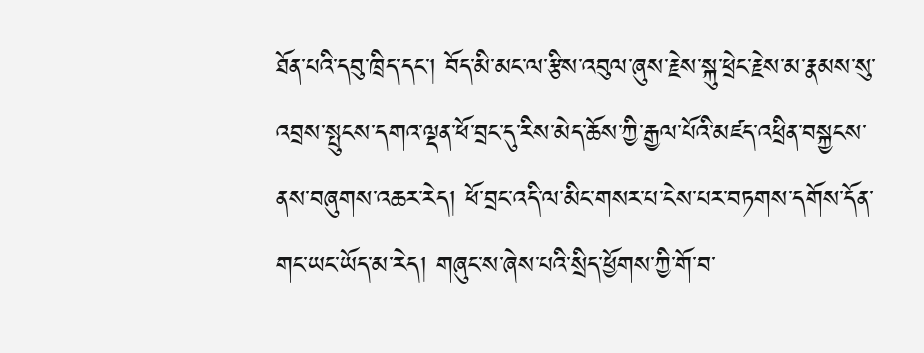ཐོན་པའི་དབུ་ཁྲིད་དང་། བོད་མི་མང་ལ་རྩིས་འབུལ་ཞུས་རྗེས་སྐུ་ཕྲེང་རྗེས་མ་རྣམས་སུ་འབྲས་སྤུངས་དགའ་ལྡན་ཕོ་བྲང་དུ་རིས་མེད་ཆོས་ཀྱི་རྒྱལ་པོའི་མཛད་འཕྲིན་བསྐྱངས་ནས་བཞུགས་འཆར་རེད། ཕོ་བྲང་འདི་ལ་མིང་གསར་པ་ངེས་པར་བཏགས་དགོས་དོན་གང་ཡང་ཡོད་མ་རེད། གཞུང་ས་ཞེས་པའི་སྲིད་ཕྱོགས་ཀྱི་གོ་བ་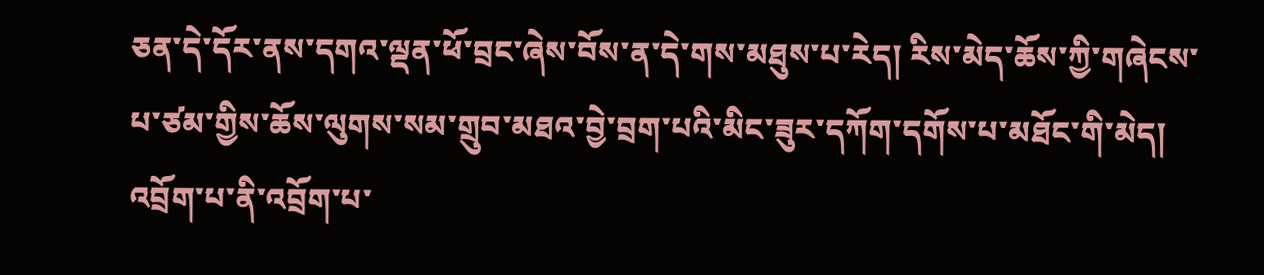ཅན་དེ་དོར་ནས་དགའ་ལྡན་ཕོ་བྲང་ཞེས་བོས་ན་དེ་གས་མཐུས་པ་རེད། རིས་མེད་ཆོས་ཀྱི་གཞེངས་པ་ཙམ་གྱིས་ཆོས་ལུགས་སམ་གྲུབ་མཐའ་བྱེ་བྲག་པའི་མིང་ཟུར་དཀོག་དགོས་པ་མཐོང་གི་མེད། འབྲོག་པ་ནི་འབྲོག་པ་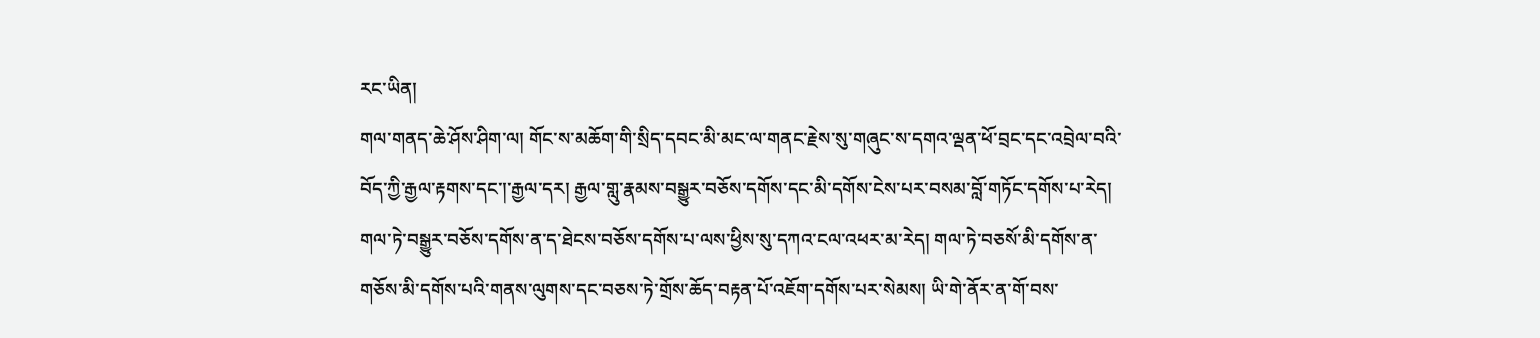རང་ཡིན།
གལ་གནད་ཆེ་ཤོས་ཤིག་ལ། གོང་ས་མཆོག་གི་སྲིད་དབང་མི་མང་ལ་གནང་རྗེས་སུ་གཞུང་ས་དགའ་ལྡན་ཕོ་བྲང་དང་འབྲེལ་བའི་བོད་ཀྱི་རྒྱལ་རྟགས་དང་།་རྒྱལ་དར། རྒྱལ་གླུ་རྣམས་བསྒྱུར་བཅོས་དགོས་དང་མི་དགོས་ངེས་པར་བསམ་བློ་གཏོང་དགོས་པ་རེད། གལ་ཏེ་བསྒྱུར་བཅོས་དགོས་ན་ད་ཐེངས་བཅོས་དགོས་པ་ལས་ཕྱིས་སུ་དཀའ་ངལ་འཕར་མ་རེད། གལ་ཏེ་བཅསོ་མི་དགོས་ན་གཅོས་མི་དགོས་པའི་གནས་ལུགས་དང་བཅས་ཏེ་གྲོས་ཆོད་བརྟན་པོ་འཇོག་དགོས་པར་སེམས། ཡི་གེ་ནོར་ན་གོ་བས་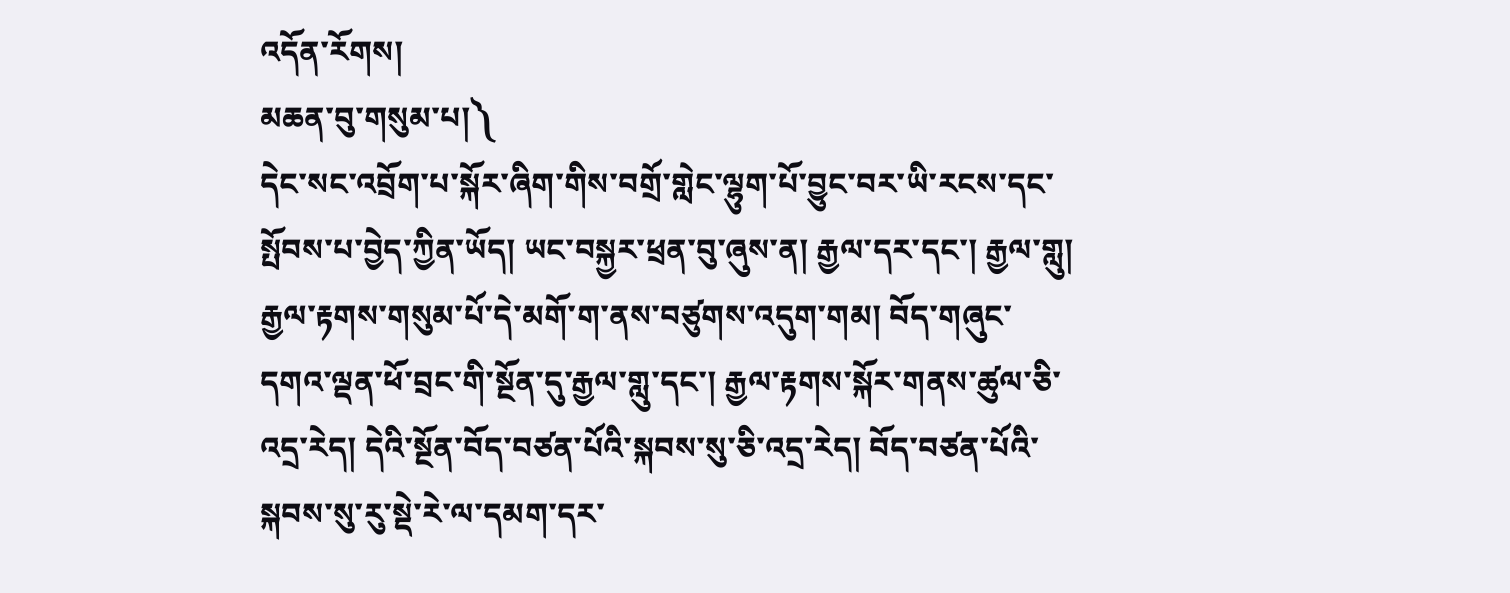འདོན་རོགས།
མཆན་བུ་གསུམ་པ།༽
དེང་སང་འབྲོག་པ་སྐོར་ཞིག་གིས་བགྲོ་གླེང་ལྷུག་པོ་བྱུང་བར་ཡི་རངས་དང་སྤོབས་པ་བྱེད་ཀྱིན་ཡོད། ཡང་བསྐྱར་ཕྲན་བུ་ཞུས་ན། རྒྱལ་དར་དང་། རྒྱལ་གླུ། རྒྱལ་རྟགས་གསུམ་པོ་དེ་མགོ་ག་ནས་བཙུགས་འདུག་གམ། བོད་གཞུང་དགའ་ལྡན་ཕོ་བྲང་གི་སྔོན་དུ་རྒྱལ་གླུ་དང་། རྒྱལ་རྟགས་སྐོར་གནས་ཚུལ་ཅི་འདྲ་རེད། དེའི་སྔོན་བོད་བཙན་པོའི་སྐབས་སུ་ཅི་འདྲ་རེད། བོད་བཙན་པོའི་སྐབས་སུ་རུ་སྡེ་རེ་ལ་དམག་དར་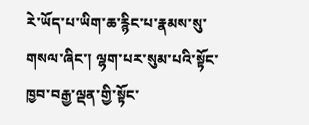རེ་ཡོད་པ་ཡིག་ཆ་རྙིང་པ་རྣམས་སུ་གསལ་ཞིང་། ལྷག་པར་སུམ་པའི་སྟོང་ཁྱབ་བརྒྱ་ལྡན་གྱི་སྟོང་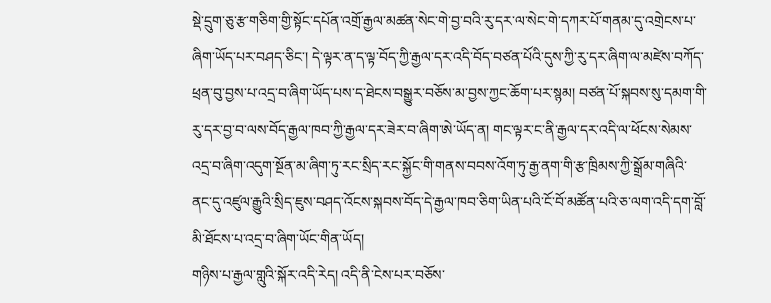སྡེ་དྲུག་ཅུ་རྩ་གཅིག་གྱི་སྟོང་དཔོན་འགྲོ་རྒྱལ་མཚན་སེང་གེ་བྱ་བའི་རུ་དར་ལ་སེང་གེ་དཀར་པོ་གནམ་དུ་འགྲེངས་པ་ཞིག་ཡོད་པར་བཤད་ཅིང་། དེ་ལྟར་ན་ད་ལྟ་བོད་ཀྱི་རྒྱལ་དར་འདི་བོད་བཙན་པོའི་དུས་ཀྱི་རུ་དར་ཞིག་ལ་མཛེས་བཀོད་ཕྲན་བུ་བྱས་པ་འདྲ་བ་ཞིག་ཡོད་པས་ད་ཐེངས་བསྒྱུར་བཅོས་མ་བྱས་ཀྱང་ཆོག་པར་སྙམ། བཙན་པོ་སྐབས་སུ་དམག་གི་རུ་དར་བྱ་བ་ལས་བོད་རྒྱལ་ཁབ་ཀྱི་རྒྱལ་དར་ཟེར་བ་ཞིག་ཨེ་ཡོད་ན། གང་ལྟར་ང་ནི་རྒྱལ་དར་འདི་ལ་ཕོངས་སེམས་འདྲ་བ་ཞིག་འདུག་སྔོན་མ་ཞིག་ཏུ་རང་སྲིད་རང་སྐྱོང་གི་གནས་བབས་འོག་ཏུ་རྒྱ་ནག་གི་རྩ་ཁྲིམས་ཀྱི་སྒྲོམ་གཞིའི་ནང་དུ་འཛུལ་རྒྱུའི་སྲིད་ཇུས་བཤད་འོངས་སྐབས་བོད་དེ་རྒྱལ་ཁབ་ཅིག་ཡིན་པའི་ངོ་བོ་མཚོན་པའི་ཅ་ལག་འདི་དག་བློ་མི་ཐོངས་པ་འདྲ་བ་ཞིག་ཡོང་གིན་ཡོད།
གཉིས་པ་རྒྱལ་གླུའི་སྐོར་འདི་རེད། འདི་ནི་ངེས་པར་བཅོས་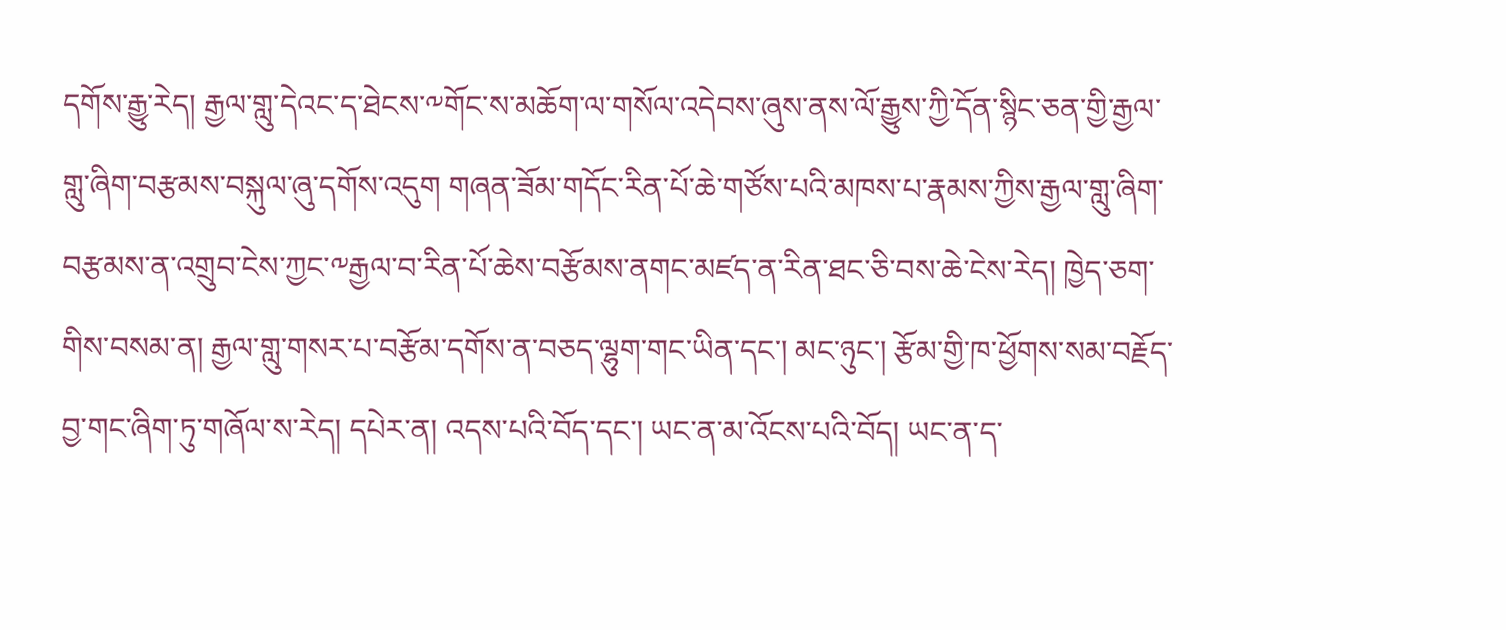དགོས་རྒྱུ་རེད། རྒྱལ་གླུ་དེའང་ད་ཐེངས་༸གོང་ས་མཆོག་ལ་གསོལ་འདེབས་ཞུས་ནས་ལོ་རྒྱུས་ཀྱི་དོན་སྙིང་ཅན་གྱི་རྒྱལ་གླུ་ཞིག་བརྩམས་བསྐུལ་ཞུ་དགོས་འདུག གཞན་ཟོམ་གདོང་རིན་པོ་ཆེ་གཙོས་པའི་མཁས་པ་རྣམས་ཀྱིས་རྒྱལ་གླུ་ཞིག་བརྩམས་ན་འགྲུབ་ངེས་ཀྱང་༸རྒྱལ་བ་རིན་པོ་ཆེས་བརྩོམས་ནགང་མཛད་ན་རིན་ཐང་ཅི་བས་ཆེ་ངེས་རེད། ཁྱེད་ཅག་གིས་བསམ་ན། རྒྱལ་གླུ་གསར་པ་བརྩོམ་དགོས་ན་བཅད་ལྷུག་གང་ཡིན་དང་། མང་ཉུང་། རྩོམ་གྱི་ཁ་ཕྱོགས་སམ་བརྗོད་བྱ་གང་ཞིག་ཏུ་གཞོལ་ས་རེད། དཔེར་ན། འདས་པའི་བོད་དང་། ཡང་ན་མ་འོངས་པའི་བོད། ཡང་ན་ད་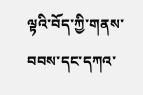ལྟའི་བོད་ཀྱི་གནས་བབས་དང་དཀའ་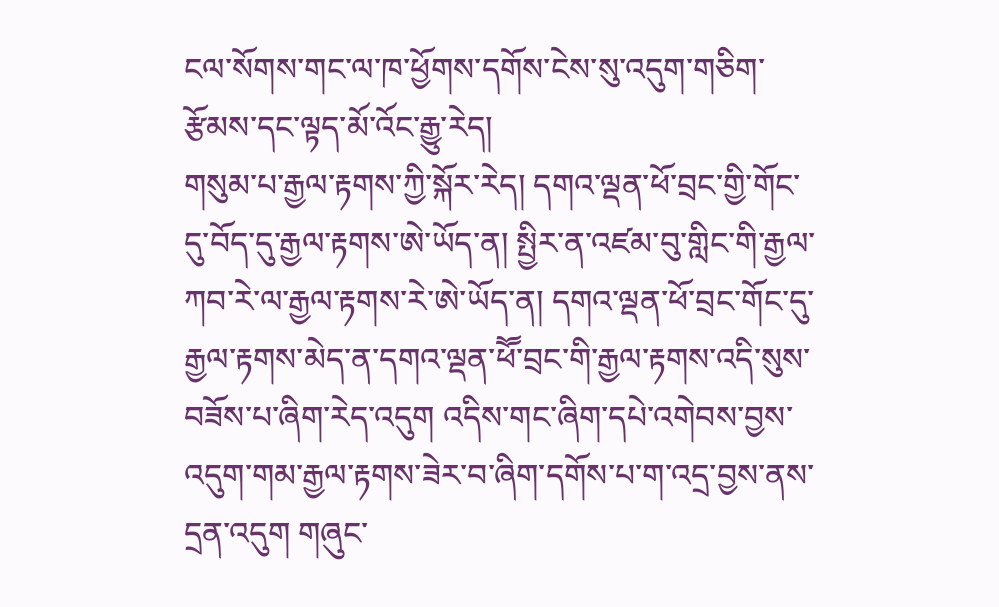ངལ་སོགས་གང་ལ་ཁ་ཕྱོགས་དགོས་ངེས་སུ་འདུག་གཅིག་རྩོམས་དང་ལྟད་མོ་འོང་རྒྱུ་རེད།
གསུམ་པ་རྒྱལ་རྟགས་ཀྱི་སྐོར་རེད། དགའ་ལྡན་ཕོ་བྲང་གྱི་གོང་དུ་བོད་དུ་རྒྱལ་རྟགས་ཨེ་ཡོད་ན། སྤྱིར་ན་འཛམ་བུ་གླིང་གི་རྒྱལ་ཀབ་རེ་ལ་རྒྱལ་རྟགས་རེ་ཨེ་ཡོད་ན། དགའ་ལྡན་ཕོ་བྲང་གོང་དུ་རྒྱལ་རྟགས་མེད་ན་དགའ་ལྡན་ཕཽ་བྲང་གི་རྒྱལ་རྟགས་འདི་སུས་བཟོས་པ་ཞིག་རེད་འདུག འདིས་གང་ཞིག་དཔེ་འགེབས་བྱས་འདུག་གམ་རྒྱལ་རྟགས་ཟེར་བ་ཞིག་དགོས་པ་ག་འདྲ་བྱས་ནས་དྲན་འདུག གཞུང་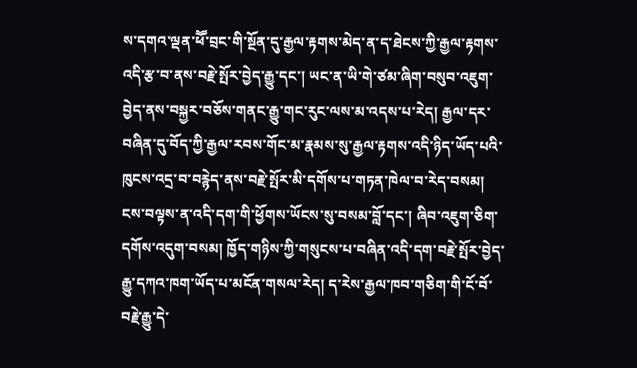ས་དགའ་ལྡན་ཕཽ་བྲང་གི་སྔོན་དུ་རྒྱལ་རྟགས་མེད་ན་ད་ཐེངས་ཀྱི་རྒྱལ་རྟགས་འདི་རྩ་བ་ནས་བརྗེ་སྤོར་བྱེད་རྒྱུ་དང་། ཡང་ན་ཡི་གེ་ཙམ་ཞིག་བསུབ་འཇུག་བྱེད་ནས་བསྐྱར་བཅོས་གནང་རྒྱུ་གང་རུང་ལས་མ་འདས་པ་རེད། རྒྱལ་དར་བཞིན་དུ་བོད་ཀྱི་རྒྱལ་རབས་གོང་མ་རྣམས་སུ་རྒྱལ་རྟགས་འདི་ཉིད་ཡོད་པའི་ཁུངས་འདྲ་བ་བརྙེད་ནས་བརྗེ་སྤོར་མི་དགོས་པ་གཏན་ཁེལ་བ་རེད་བསམ།
ངས་བལྟས་ན་འདི་དག་གི་ཕྱོགས་ཡོངས་སུ་བསམ་བློ་དང་། ཞིབ་འཇུག་ཅིག་དགོས་འདུག་བསམ། ཁྱོད་གཉིས་ཀྱི་གསུངས་པ་བཞིན་འདི་དག་བརྗེ་སྤོར་བྱེད་རྒྱུ་དཀའ་ཁག་ཡོད་པ་མངོན་གསལ་རེད། ད་རེས་རྒྱལ་ཁབ་གཅིག་གི་ངོ་བོ་བརྗེ་རྒྱུ་དེ་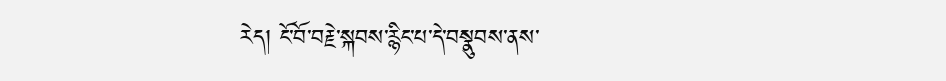རེད། ངོ་བོ་བརྗེ་སྐབས་རྙིང་པ་དེ་བསྣུབས་ནས་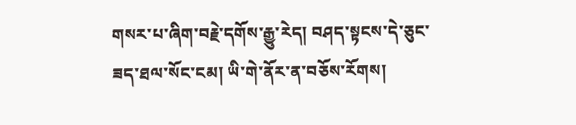གསར་པ་ཞིག་བརྗེ་དགོས་རྒྱུ་རེད། བཤད་སྟངས་དེ་ཅུང་ཟད་ཐལ་སོང་ངམ། ཡི་གེ་ནོར་ན་བཅོས་རོགས།